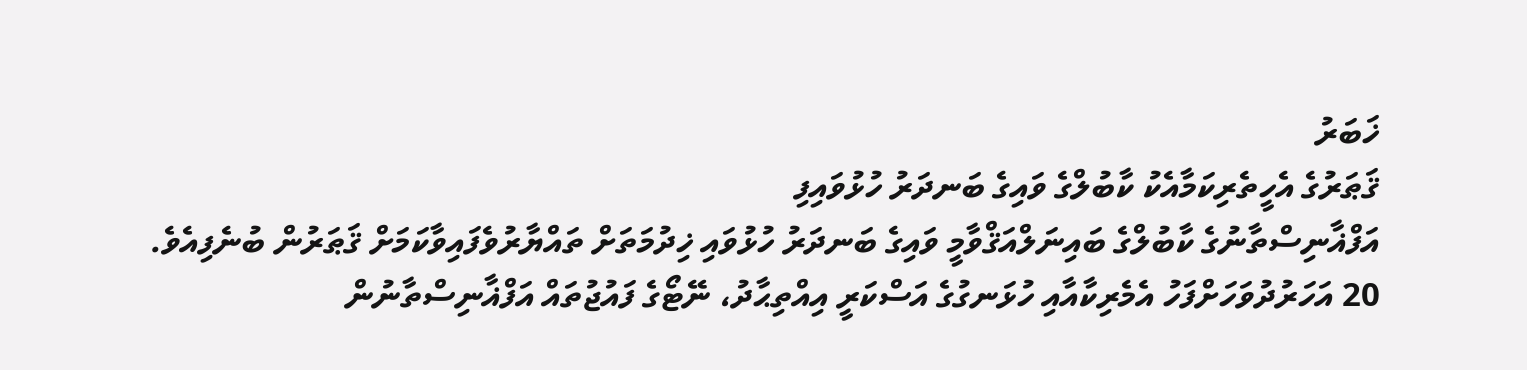ޚަބަރު
ޤަޠަރުގެ އެހީތެރިކަމާއެކު ކާބުލްގެ ވައިގެ ބަނދަރު ހުޅުވައިފި
އަފްޣާނިސްތާނުގެ ކާބުލްގެ ބައިނަލްއަޤްވާމީ ވައިގެ ބަނދަރު ހުޅުވައި ޚިދުމަތަށް ތައްޔާރުވެފައިވާކަމަށް ޤަޠަރުން ބުނެފިއެވެ.
20 އަހަރުދުވަހަށްފަހު އެމެރިކާއާއި ހުޅަނގުގެ އަސްކަރީ އިއްތިޙާދު، ނޭޓޯގެ ފައުޖުތައް އަފްޣާނިސްތާނުން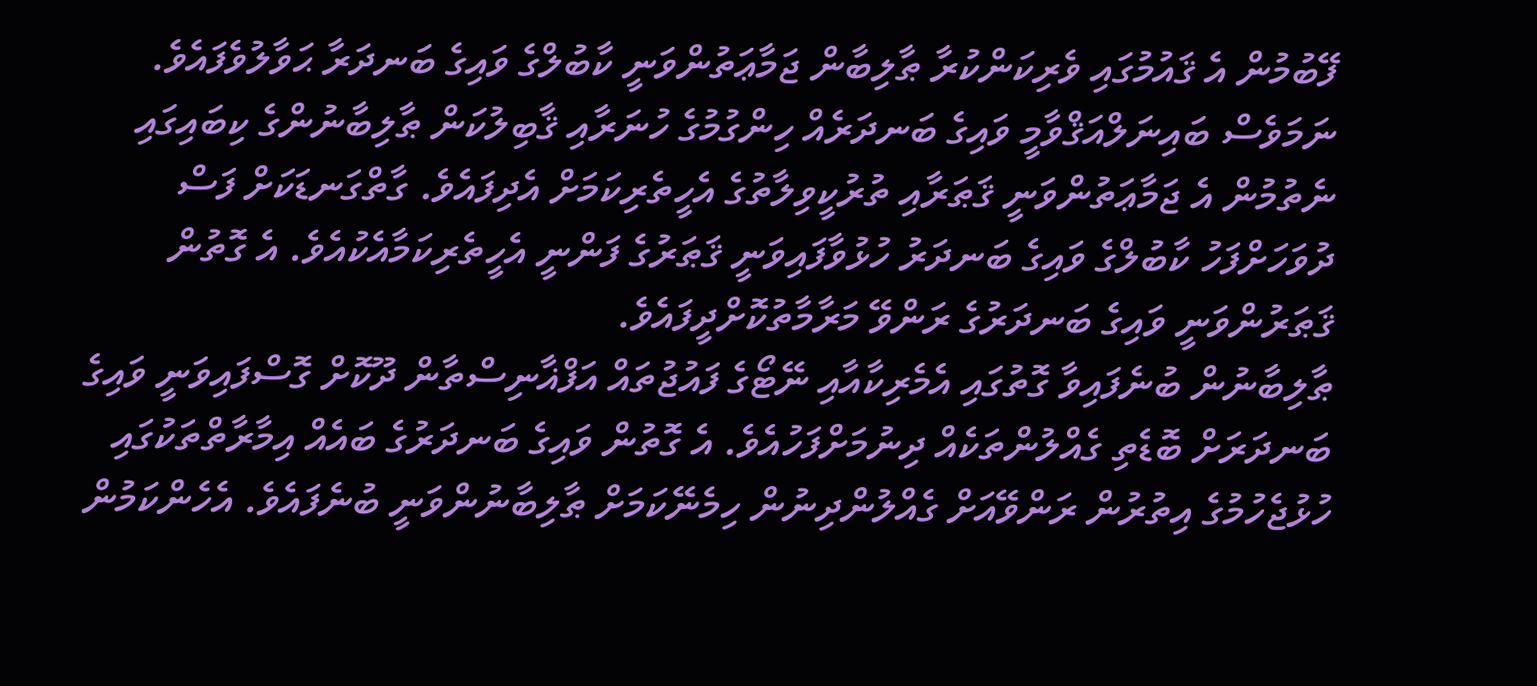ފޭބުމުން އެ ޤައުމުގައި ވެރިކަންކުރާ ޠާލިބާން ޖަމާޢަތުންވަނީ ކާބުލްގެ ވައިގެ ބަނދަރާ ޙަވާލުވެފައެވެ. ނަމަވެސް ބައިނަލްއަޤްވާމީ ވައިގެ ބަނދަރެއް ހިންގުމުގެ ހުނަރާއި ޤާބިލުކަން ޠާލިބާނުންގެ ކިބައިގައި ނެތުމުން އެ ޖަމާޢަތުންވަނީ ޤަޠަރާއި ތުރުކީވިލާތުގެ އެހީތެރިކަމަށް އެދިފައެވެ. ގާތްގަނޑަކަށް ފަސް ދުވަހަށްފަހު ކާބުލްގެ ވައިގެ ބަނދަރު ހުޅުވާފައިވަނީ ޤަޠަރުގެ ފަންނީ އެހީތެރިކަމާއެކުއެވެ. އެ ގޮތުން ޤަޠަރުންވަނީ ވައިގެ ބަނދަރުގެ ރަންވޭ މަރާމާތުކޮށްދީފައެވެ.
ޠާލިބާނުން ބުނެފައިވާ ގޮތުގައި އެމެރިކާއާއި ނޭޓޯގެ ފައުޖުތައް އަފްޣާނިސްތާން ދޫކޮށް ގޮސްފައިވަނީ ވައިގެ ބަނދަރަށް ބޮޑެތި ގެއްލުންތަކެއް ދިނުމަށްފަހުއެވެ. އެ ގޮތުން ވައިގެ ބަނދަރުގެ ބައެއް އިމާރާތްތަކުގައި ހުޅުޖެހުމުގެ އިތުރުން ރަންވޭއަށް ގެއްލުންދިނުން ހިމެނޭކަމަށް ޠާލިބާނުންވަނީ ބުނެފައެވެ. އެހެންކަމުން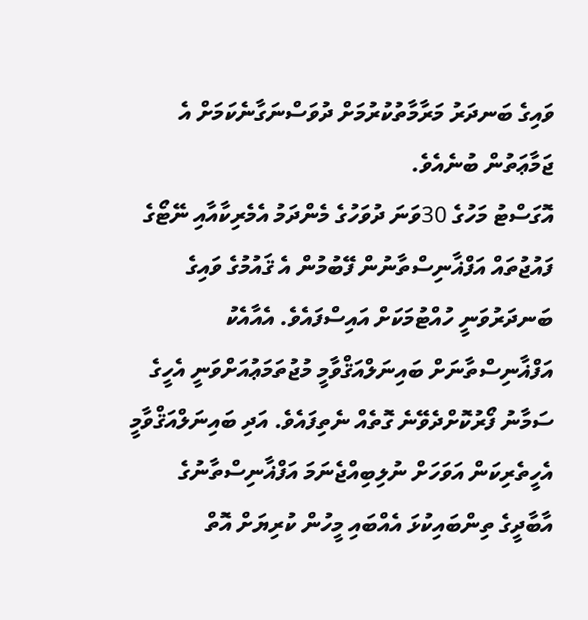ވައިގެ ބަނދަރު މަރާމާތުކުރުމަށް ދުވަސްނަގާނެކަމަށް އެ ޖަމާޢަތުން ބުނެއެވެ.
އޮގަސްޓު މަހުގެ 30ވަނަ ދުވަހުގެ މެންދަމު އެމެރިކާއާއި ނޭޓޯގެ ފައުޖުތައް އަފްޣާނިސްތާނުން ފޭބުމުން އެ ޤައުމުގެ ވައިގެ ބަނދަރުވަނީ ހުއްޓުމަކަށް އައިސްފައެވެ. އެއާއެކު އަފްޣާނިސްތާނަށް ބައިނަލްއަޤްވާމީ މުޖުތަމަޢުއަށްވަނީ އެހީގެ ސަމާނު ފޯރުކޮށްދެވޭނެ ގޮތެއް ނެތިފައެވެ. އަދި ބައިނަލްއަޤްވާމީ އެހީތެރިކަން އަވަހަށް ނުލިބިއްޖެނަމަ އަފްޣާނިސްތާނުގެ އާބާދީގެ ތިންބައިކުޅަ އެއްބައި މީހުން ކުރިޔަށް އޮތް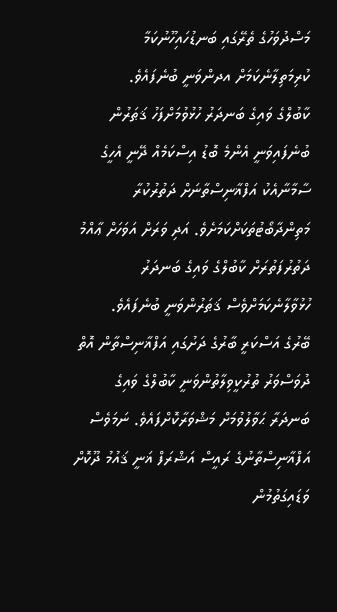މަސްދުވަހުގެ ތެރޭގައި ބަނޑުހައިހޫނުކަމާ ކުރިމަތިލާނެކަމަށް އދންވަނީ ބުނެފައެވެ.
ކާބުލްގެ ވައިގެ ބަނދަރު ހުޅުވުމަށްފަހު ޤަޠަރުން ބުނެފައިވަނީ އެންމެ ބޮޑު އިސްކަމެއް ދޭނީ އެހީގެ ސާމާނާއެކު އަފްޣާނިސްތާނަށް ދަތުރުކުރާ މަތިންދާބޯޓުތަކަށްކަމަށެވެ. އަދި ވަރަށް އަވަހަށް ޢާއްމު ދަތުރުފަތުރަށް ކާބުލްގެ ވައިގެ ބަނދަރު ހުޅުވާލާނެކަމަށްވެސް ޤަޠަރުންވަނީ ބުނެފައެވެ.
ބޭރުގެ އަސްކަރީ ބާރުގެ ދަށުގައި އަފްޣާނިސްތާން އޮތް ދުވަސްވަރު ތުރުކީވިލާތުންވަނީ ކާބުލްގެ ވައިގެ ބަނދަރާ ޙަވާލުވުމަށް މަޝްވަރާކޮށްފައެވެ. ނަމަވެސް އަފްޣާނިސްތާނުގެ ރައީސް އަޝްރަފް ޣަނީ ޤައުމު ދޫކޮށް ވަޑައިގަތުމުން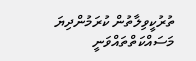ތުރުކީވިލާތުން ކުރަމުންދިޔަ މަސައްކަތްތައްވަނީ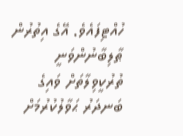ހުއްޓިފައެވެ. އޭގެ އިތުރުން ޠާލިބާނުންވަނީ ތުރުކީވިލާތަށް ވައިގެ ބަނދަރު ޙަވާލުކުރުމަށް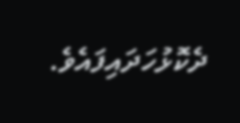ދެކޮޅުހަދައިފައެވެ.